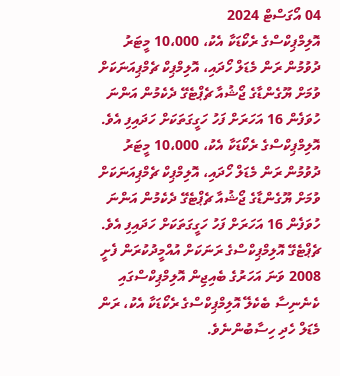04 އޯގަސްޓް 2024
އޮލިމްޕިކްސްގެ ރެކޯޑަކާ އެކު، 10،000 މީޓަރު ދުވުމުން ރަން މެޑަލް ހޯދައި، އޮލިމްޕިކް ޗެމްޕިއަނަކަށް ވުމަށް ޔޫގެންޑާގެ ޖޯޝުއާ ޗެޕްޓެގޭ ދެކެމުން އަންނަ ހުވަފެން 16 އަހަރަށް ފަހު ހަގީގަތަކަށް ހަދައިފި އެވެ.
އޮލިމްޕިކްސްގެ ރެކޯޑަކާ އެކު، 10،000 މީޓަރު ދުވުމުން ރަން މެޑަލް ހޯދައި، އޮލިމްޕިކް ޗެމްޕިއަނަކަށް ވުމަށް ޔޫގެންޑާގެ ޖޯޝުއާ ޗެޕްޓެގޭ ދެކެމުން އަންނަ ހުވަފެން 16 އަހަރަށް ފަހު ހަގީގަތަކަށް ހަދައިފި އެވެ.
ޗެޕްޓެގޭ އޮލިމްޕިކްސްގެ ރަނަކަށް އުއްމީދުކުރަން ފެށީ 2008 ވަނަ އަހަރުގެ ބެއިޖިން އޮލިމްޕިކްސްގައި ކެނެނިސާ ބެކެލޭ އޮލިމްޕިކްސްގެ ރެކޯޑަކާ އެކު، ރަން މެޑަލް ހެދި ހިސާބުންނެވެ.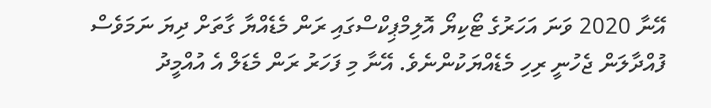އޭނާ 2020 ވަނަ އަހަރުގެ ޓޯކިޔޯ އޮލިމްޕިކްސްގައި ރަން މެޑެއްޔާ ގާތަށް ދިޔަ ނަމަވެސް ފުއްދާލަން ޖެހުނީ ރިހި މެޑެއްޔަކުންނެވެ. އޭނާ މި ފަހަރު ރަން މެޑަލް އެ އުއްމީދު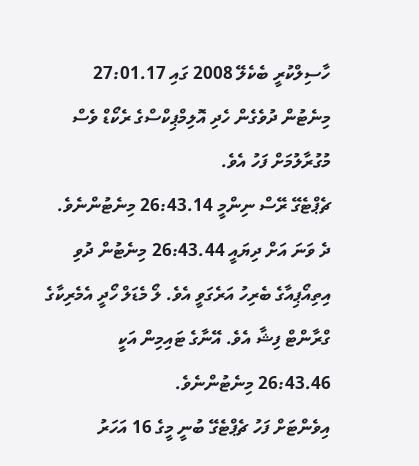ހާސިލްކުރީ ބެކެލޭ 2008 ގައި 27:01.17 މިނެޓުން ދުވެގެން ހެދި އޮލިމްޕިކްސްގެ ރެކޯޑް ވެސް މުގުރާލުމަށް ފަހު އެވެ.
ޗެޕްޓެގޭ ރޭސް ނިންމީ 26:43.14 މިނެޓުންނެވެ. ދެ ވަނަ އަށް ދިޔައީ 26:43.44 މިނެޓުން ދުވި އިތިއޯޕިއާގެ ބެރިހު އަރެގަވީ އެވެ. ލޯ މެޑަލް ހޯދީ އެމެރިކާގެ ގްރާންޓް ފިޝާ އެވެ. އޭނާގެ ޓައިމިން އަކީ 26:43.46 މިނެޓުންނެވެ.
އިވެންޓަށް ފަހު ޗެޕްޓެގޭ ބުނީ މީގެ 16 އަހަރު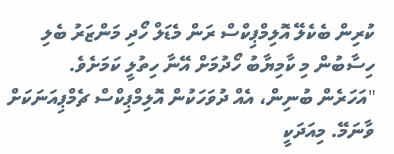ކުރިން ބެކެލޭ އޮލިމްޕިކްސް ރަން މެޑަލް ހޯދި މަންޒަރު ބެލި ހިސާބުން މި ކާމިޔާބު ހޯދުމަށް އޭނާ ހިތުލީ ކަމަށެވެ.
"އަހަރެން ބުނިން، އެއް ދުވަހަކުން އޮލިމްޕިކްސް ޗެމްޕިއަނަކަށް ވާނަމޭ. މިއަދަކީ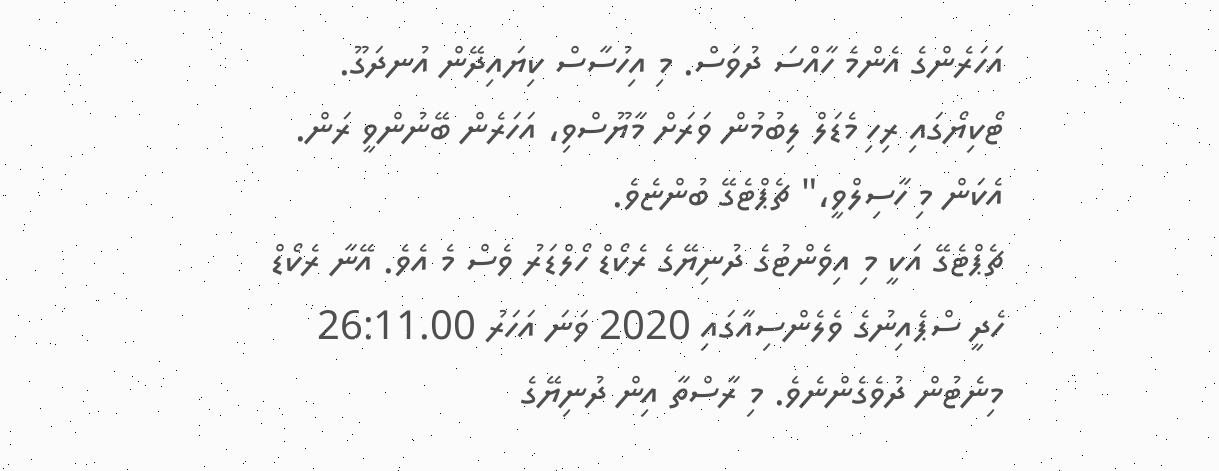އަހަރެންގެ އެންމެ ހާއްސަ ދުވަސް. މި އިހުސާސް ކިޔައިދޭން އުނދަގޫ. ޓޯކިޔޯގައި ރިހި މެޑަލް ލިބުމުން ވަރަށް މާޔޫސްވި، އަހަރެން ބޭނުންވީ ރަން. އެކަން މި ހާސިލްވީ،" ޗެޕްޓެގޭ ބުންޏެވެ.
ޗެޕްޓެގޭ އަކީ މި އިވެންޓުގެ ދުނިޔޭގެ ރެކޯޑް ހޯލްޑަރު ވެސް މެ އެވެ. އޭނާ ރެކޯޑް ހެދީ ސްޕެއިނުގެ ވެލެންސިއާގައި 2020 ވަނަ އަހަރު 26:11.00 މިނެޓުން ދުވެގެންނެވެ. މި ރާސްތާ އިން ދުނިޔޭގެ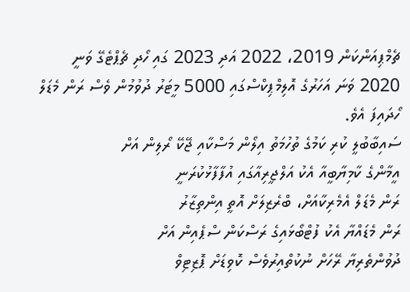ޗެމްޕިއަންކަން 2019، 2022 އަދި 2023 ގައި ހޯދި ޗެޕްޓެގޭ ވަނީ 2020 ވަނަ އަހަރުގެ އޮލިމްޕިކްސްގައި 5000 މީޓަރު ދުވުމުން ވެސް ރަން މެޑަލް ހޯދައިފަ އެވެ.
ސައިބާބުލީ ކުރި ކަމުގެ ތުހުމަތު އިލޯން މަސްކާއި ޖޭކޭ ރޯލިން އަށް
އީމާންގެ ކާމިޔާބީއާ އެކު އަލްޖީރިއާގައި އުފާފާޅުކުރަނީ
ރަން މެޑަލް އެމެރިކާއަށް، ބްރެޒިލަށް އޮތީ އިންތިޒާރު
ރަން މެޑައްޔާ އެކު ފުޓްބޯޅައިގެ ރަސްކަން ސްޕެއިން އަށް
ދުވުންތެރިޔާ ރޭހަށް ނުކުތްއިރުވެސް ކޮވިޑަށް ޕޮޒިޓިވް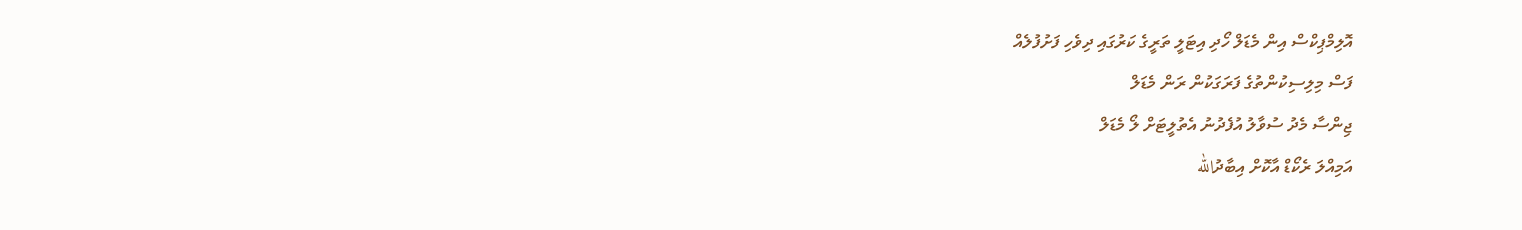އޮލިމްޕިކްސް އިން މެޑަލް ހޯދި އިޓަލީ ތަރީގެ ކަރުގައި ދިވެހި ފަށުފުލެއް
ފަސް މިލިސިކުންތުގެ ފަރަގަކުން ރަން މެޑަލް
ޖިންސާ މެދު ސުވާލު އުފެދުނު އެތުލީޓަށް ލޯ މެޑަލް
އަމިއްލަ ރެކޯޑް އާކޮށް އިބާދުالله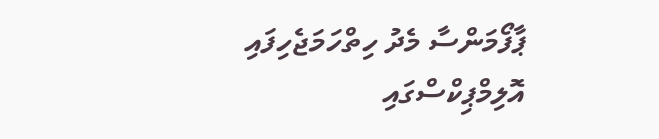ޕާފޯމަންސާ މެދު ހިތްހަމަޖެހިފައި
އޮލިމްޕިކްސްގައި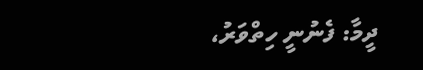ދީމާ: ފެނުނީ ހިތްވަރު،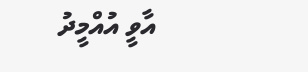އާވީ އުއްމީދު